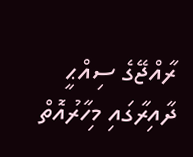ރާއްޖޭގެ ސިއްޙީ ދާއިރާގައި މިހާރުއޮތް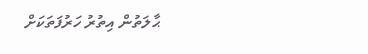ޙާލަތުން އިތުރު ހަރުފަތަކަށް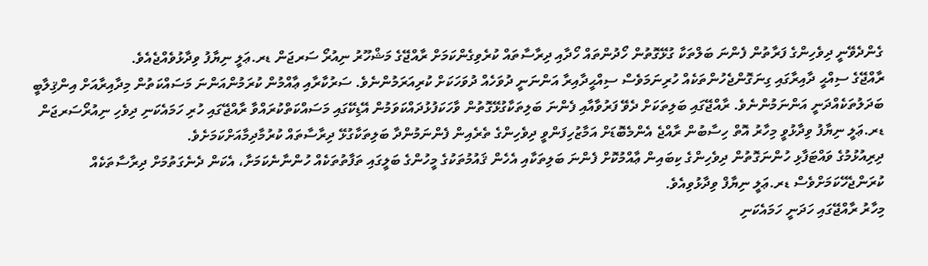ގެންދެވޭނީ ދިވެހިންގެ ފަރާތުން ފެންނަ ބަލްތަކާ ގުޅޭގޮތުން ހޯދުންތައް ހޯދާއި ދިރާސާތައް ކުރެވިގެންކަމަށް ރާއްޖޭގެ މަޝްހޫރު ނިއުރޯ ސަރޖަން ޑރ.ޢަލީ ނިޔާފު ވިދާޅުވެއްޖެއެވެ.
ރާއްޖޭގެ ސިއްޙީ ދާއިރާގައި ގިނަގޮންޖެހުންތަކެއް ހުރިނަމަވެސް ސިއްޙީދާއިރާ އަންނަނީ ދުވަހެއް ދުވަހަކަށް ކުރިއަރަމުންނެވެ. ސަރުކާރާއި ޢާއްމުން ކުރަމުންއަންނަ މަސައްކަތުން މިދާއިރާއަށް އިންޤިލާބީ ބަދަލުތަކެއްދަނީ އަންނަމުންނެވެ. ރާއްޖޭގައި ބަލިތަކަށް ދެވޭ ފަރުވާއާއި ފެންނަ ބަލިތަކާގުޅޭގޮތުން ވާހަކަފުޅުދައްކަވަމުން އޭޑިކޭގައި މަސައްކަތްކުރައްވާ ރާއްޖޭގައި ހުރި ހަމައެކަނި ދިވެހި ނިއުރޯސަރޖަން ޑރ.ޢަލީ ނިޔާފު ވިދާޅުވީ މިހާރު އޮތް ހިސާބުން ރާއްޖެ އެންމެބޮޑަށް އަމާޒުހިފަންވީ ދިވެހިންގެ ތެރެއިން ފެންނަމުންދާ ބަލިތަކާގުޅޭ ދިރާސާތައް ކުރުމާދިމާއަށްކަމަށެވެ.
ދިރިއުޅުމުގެ ވައްޓަފާޅި ހުންނަގޮތުން ދިވެހިންގެ ކިބައިން ޢާއްމުކޮށް ފެންނަ ބަލިތަކާއި އެހެން ޤައުމުތަކުގެ މީހުންގެ ބަލީގައި ތަފާތުތަކެއް ހުންނާނެކަމަށާ، އެކަން ދެނެގަތުމަށް ދިރާސާތަކެއް ކުރަންޖެހޭކަމަށްވެސް ޑރ.ޢަލީ ނިޔާފް ވިދާޅުވިއެވެ.
މިހާރު ރާއްޖޭގައި ހަދަނީ ހަމައެކަނި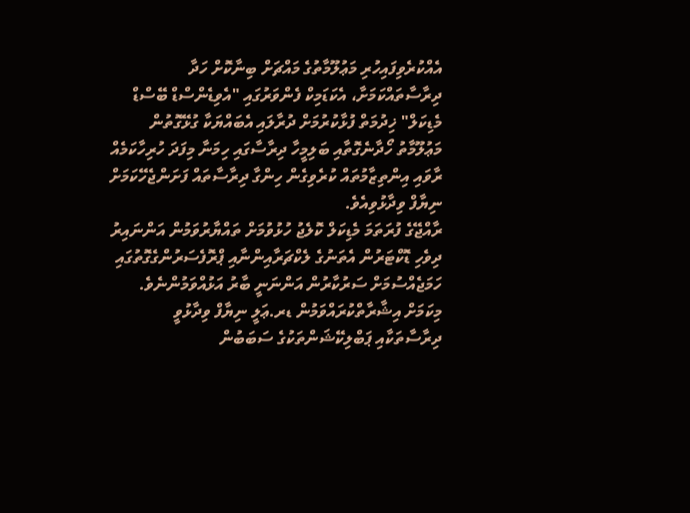އެއްކުރެވިފައިހުރި މަޢުލޫމާތުގެ މައްޗަށް ބިނާކޮށް ހަދާ ދިރާސާތައްކަމަށާ، އެކަޑަމިކް ފެންވަރުގައި "އެވިޑެންސްޑް ބޭސްޑް މެޑިކަލް" ޚިދުމަތް ފުޅާކުރުމަށް ދުރާލައި އެބައްޔަކާ ގުޅޭގޮތުން މަޢުލޫމާތު ހޯދާނެގޮތާއި ބަލިމީހާ ދިރާސާގައި ހިމަނާ މިފަދަ ހުރިހާކަމެއް ރާވައި އިންތިޒާމުތައް ކުރެވިގެން ހިންގާ ދިރާސާތައް ފަށަންޖެހޭކަމަށް ނިޔާފް ވިދާޅުވިއެވެ.
ރާއްޖޭގެ ފުރަތަމަ މެޑިކަލް ކޮލެޖު ހުޅުވުމަށް ތައްޔާރުވަމުން އަންނައިރު ދިވެހި ޑޮކްޓަރުން އެތަނުގެ ލެކްޗަރާއިންނާއި ޕްރޮފެސަރުންގެގޮތުގައި ހަމަޖެއްސުމަށް ސަރުކާރުން އަންނަނީ ބާރު އަޅުއްވަމުންނެވެ. މިކަމަށް އިޝާރާތްކުރައްވަމުން ޑރ.ޢަލީ ނިޔާފް ވިދާޅުވީ ދިރާސާތަކާއި ޕަބްލިކޭޝަންތަކުގެ ސަބަބުން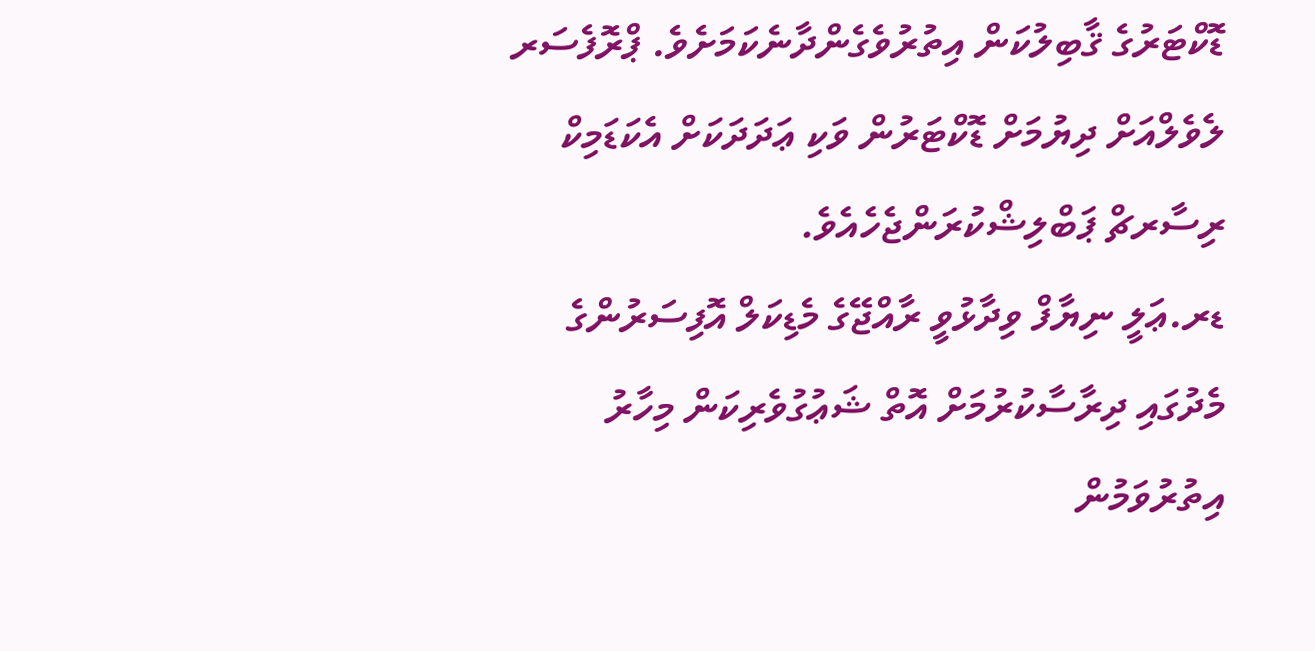ޑޮކްޓަރުގެ ޤާބިލުކަން އިތުރުވެގެންދާނެކަމަށެވެ. ޕްރޮފެސަރ ލެވެލްއަށް ދިޔުމަށް ޑޮކްޓަރުން ވަކި ޢަދަދަކަށް އެކަޑަމިކް ރިސާރޗް ޕަބްލިޝްކުރަންޖެހެއެވެ.
ޑރ.ޢަލީ ނިޔާފް ވިދާޅުވީ ރާއްޖޭގެ މެޑިކަލް އޮފިސަރުންގެ މެދުގައި ދިރާސާކުރުމަށް އޮތް ޝަޢުގުވެރިކަން މިހާރު އިތުރުވަމުން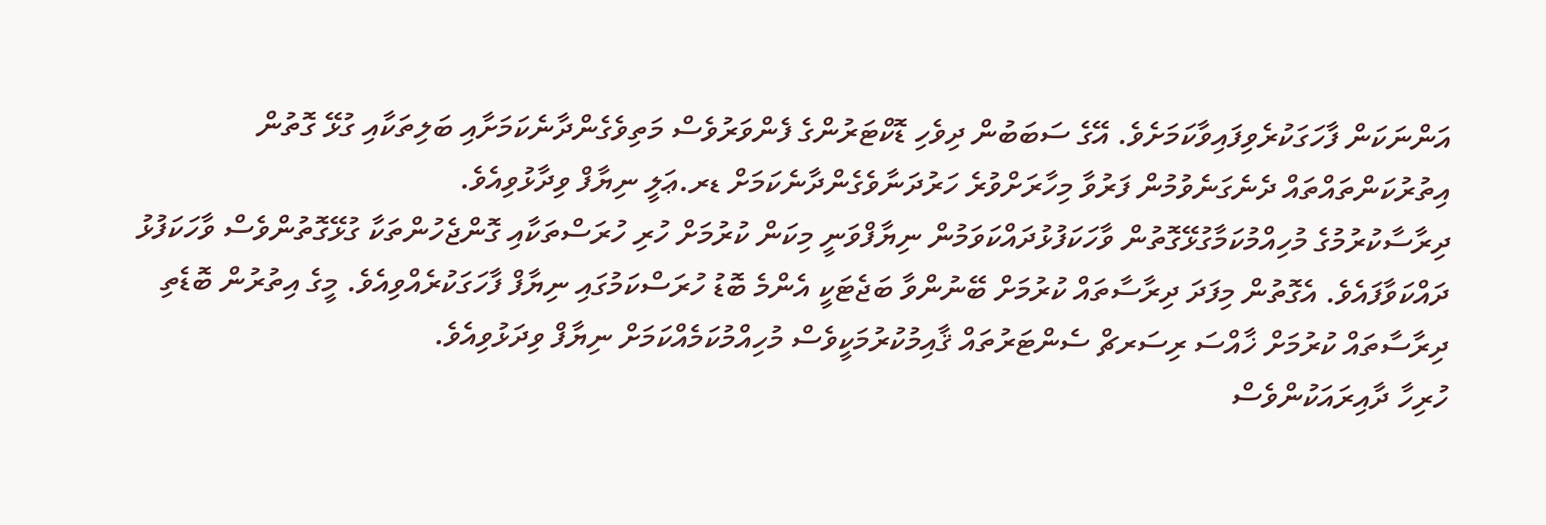އަންނަކަން ފާހަގަކުރެވިފައިވާކަމަށެވެ. އޭގެ ސަބަބުން ދިވެހި ޑޮކްޓަރުންގެ ފެންވަރުވެސް މަތިވެގެންދާނެކަމަށާއި ބަލިތަކާއި ގުޅޭ ގޮތުން އިތުރުކަންތައްތައް ދެނެގަނެވުމުން ފަރުވާ މިހާރަށްވުރެ ހަރުދަނާވެގެންދާނެކަމަށް ޑރ.ޢަލީ ނިޔާފް ވިދާޅުވިއެވެ.
ދިރާސާކުރުމުގެ މުހިއްމުކަމާގުޅޭގޮތުން ވާހަކަފުޅުދައްކަވަމުން ނިޔާފްވަނީ މިކަން ކުރުމަށް ހުރި ހުރަސްތަކާއި ގޮންޖެހުންތަކާ ގުޅޭގޮތުންވެސް ވާހަކަފުޅު ދައްކަވާފައެވެ. އެގޮތުން މިފަދަ ދިރާސާތައް ކުރުމަށް ބޭނުންވާ ބަޖެޓަކީ އެންމެ ބޮޑު ހުރަސްކަމުގައި ނިޔާފް ފާހަގަކުރެއްވިއެވެ. މީގެ އިތުރުން ބޮޑެތި ދިރާސާތައް ކުރުމަށް ޚާއްސަ ރިސަރޗް ސެންޓަރުތައް ޤާއިމުކުރުމަކީވެސް މުހިއްމުކަމެއްކަމަށް ނިޔާފް ވިދަޅުވިއެވެ.
ހުރިހާ ދާއިރައަކުންވެސް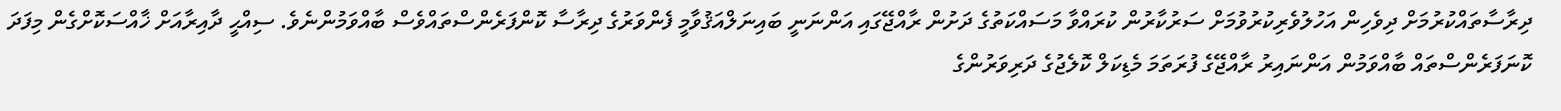ދިރާސާތައްކުރުމަށް ދިވެހިން އަހުލުވެރިކުރުވުމަށް ސަރުކާރުން ކުރައްވާ މަސައްކަތުގެ ދަށުން ރާއްޖޭގައި އަންނަނީ ބައިނަލްއަޤުވާމީ ފެންވަރުގެ ދިރާސާ ކޮންފަރެންސްތައްވެސް ބާއްވަމުންނެވެ. ސިއްޙީ ދާއިރާއަށް ޚާއްސަކޮށްގެން މިފަދަ ކޮނަފަރެންސްތައް ބާއްވަމުން އަންނައިރު ރާއްޖޭގެ ފުރަތަމަ މެޑިކަލް ކޮލެޖުގެ ދަރިވަރުންގެ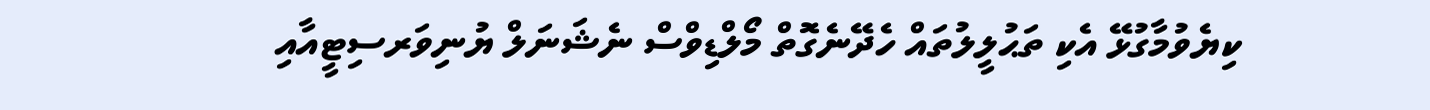ކިޔެވުމާގުޅޭ އެކި ތަޙުލީލުތައް ހެދޭނެގޮތް މޯލްޑިވްސް ނެޝަނަލް ޔުނިވަރސިޓީއާއި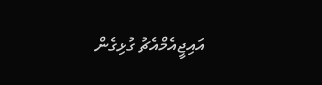އައިޖީއެމްއެޗު ގުޅިގެން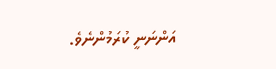އަންނަނީ ކުރަމުންނެވެ.